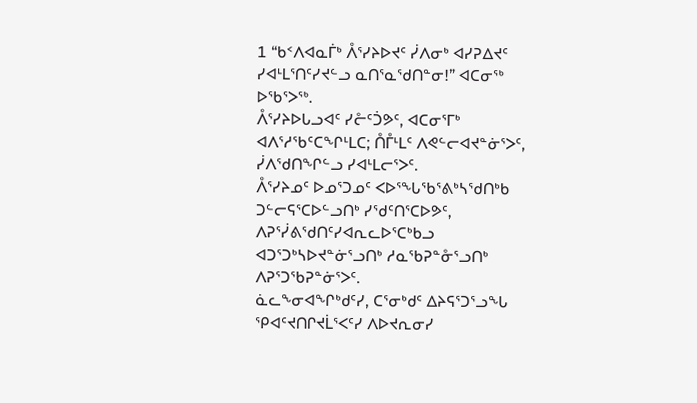1 “ᑲᑉᐱᐊᓇᒦᒃ ᐰᕐᓯᔨᐅᔪᑦ ᓰᐱᓂᒃ ᐊᓯᕈᐃᔪᑦ ᓯᐊᒻᒪᕐᑎᑦᓯᔪᓪᓗ ᓇᑎᕐᓇᖁᑎᓐᓂ!” ᐊᑕᓂᖅ ᐅᖃᕐᐳᖅ.
ᐰᕐᓯᔨᐅᒐᓗᐊᑦ ᓯᓔᑦᑑᕗᑦ, ᐊᑕᓂᕐᒥᒃ ᐊᐱᕐᓱᖃᑦᑕᖏᒻᒪᑕ; ᑍᒤᒻᒪᑦ ᐱᕙᓪᓕᐊᔪᓐᓃᕐᐳᑦ, ᓰᐱᖁᑎᖏᓪᓗ ᓯᐊᒻᒪᓕᕐᐳᑦ.
ᐰᕐᓯᔨᓄᑦ ᐅᓄᕐᑐᓄᑦ ᐸᐅᕐᖓᖃᕐᕕᒃᓴᖁᑎᒃᑲ ᑐᓪᓕᕋᕐᑕᐅᓪᓗᑎᒃ ᓯᖁᑦᑎᕐᑕᐅᕗᑦ, ᐱᕈᕐᓰᕕᖁᑎᑦᓯᐊᕆᓚᐅᕐᑕᒃᑲᓗ ᐊᑐᕐᑐᒃᓴᐅᔪᓐᓃᕐᓗᑎᒃ ᓱᓇᖃᕈᓐᓁᕐᓗᑎᒃ ᐱᕈᕐᑐᖃᕈᓐᓃᕐᐳᑦ.
ᓈᓚᖕᓂᐊᖏᒃᑯᑦᓯ, ᑕᕐᓂᒃᑯᑦ ᐃᔨᕋᕐᑐᕐᓗᖓ ᕿᐊᑦᔪᑎᒋᔪᒫᕐᐸᑦᓯ ᐱᐅᔪᕆᓂᓯ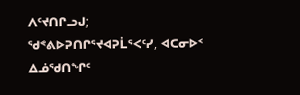ᐱᑦᔪᑎᒋᓗᒍ; ᖁᕝᕕᐅᕈᑎᒋᕐᔪᐊᕈᒫᕐᐸᑦᓯ, ᐊᑕᓂᐅᑉ ᐃᓅᖁᑎᖏᑦ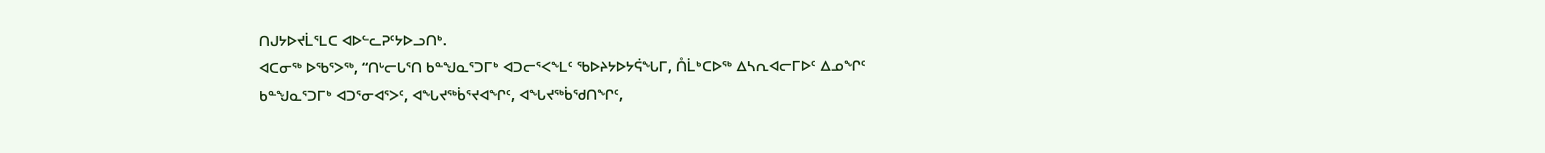ᑎᒍᔭᐅᔪᒫᕐᒪᑕ ᐊᐅᓪᓚᕈᑦᔭᐅᓗᑎᒃ.
ᐊᑕᓂᖅ ᐅᖃᕐᐳᖅ, “ᑎᒡᓕᒐᕐᑎ ᑲᓐᖑᓇᕐᑐᒥᒃ ᐊᑐᓕᕐᐸᖕᒪᑦ ᖃᐅᔨᔭᐅᔭᕌᖓᒥ, ᑍᒫᒃᑕᐅᖅ ᐃᓴᕆᐊᓕᒥᐅᑦ ᐃᓄᖏᑦ ᑲᓐᖑᓇᕐᑐᒥᒃ ᐊᑐᕐᓂᐊᕐᐳᑦ, ᐊᖓᔪᖅᑳᕐᔪᐊᖏᑦ, ᐊᖓᔪᖅᑳᖁᑎᖏᑦ,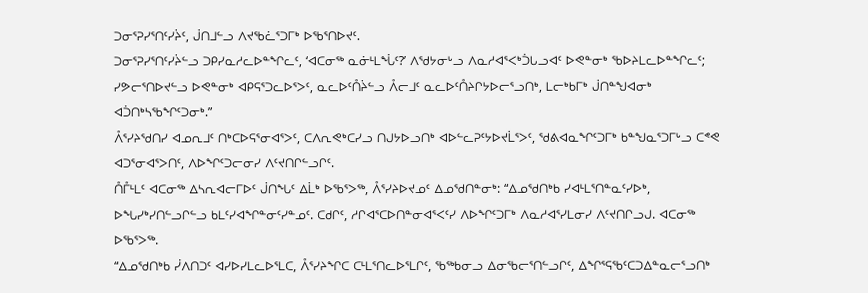ᑐᓂᕐᕈᓯᕐᑎᑦᓯᔩᑦ, ᒎᑎᒧᓪᓗ ᐱᔪᖃᓛᕐᑐᒥᒃ ᐅᖃᕐᑎᐅᔪᑦ.
ᑐᓂᕐᕈᓯᕐᑎᑦᓯᔩᓪᓗ ᑐᑭᓯᓇᓱᓚᐅᓐᖏᓚᑦ, ‘ᐊᑕᓂᖅ ᓇᓃᒻᒪᖔᑦ?’ ᐱᖁᔭᓂᒡᓗ ᐱᓇᓱᐊᕐᐸᒃᑑᒐᓗᐊᑦ ᐅᕙᓐᓂᒃ ᖃᐅᔨᒪᓚᐅᓐᖏᓚᑦ; ᓯᕗᓕᕐᑎᐅᔪᓪᓗ ᐅᕙᓐᓂᒃ ᐊᑭᕋᕐᑐᓚᐅᕐᐳᑦ, ᓇᓚᐅᑦᑍᔩᓪᓗ ᐰᓕᒧᑦ ᓇᓚᐅᑦᑍᔨᒋᔭᐅᓕᕐᓗᑎᒃ, ᒪᓕᒃᑲᒥᒃ ᒎᑎᓐᖑᐊᓂᒃ ᐊᑑᑎᒃᓴᖃᖏᑦᑐᓂᒃ.”
ᐰᕐᓯᔨᖁᑎᓯ ᐊᓄᕆᒧᑦ ᑎᒃᑕᐅᕋᕐᓂᐊᕐᐳᑦ, ᑕᐱᕆᕙᒃᑕᓯᓗ ᑎᒍᔭᐅᓗᑎᒃ ᐊᐅᓪᓚᕈᑦᔭᐅᔪᒫᕐᐳᑦ, ᖁᕕᐊᓇᖏᑦᑐᒥᒃ ᑲᓐᖑᓇᕐᑐᒥᒡᓗ ᑕᕝᕙ ᐊᑐᕐᓂᐊᕐᐳᑎᑦ, ᐱᐅᖏᑦᑐᓕᓂᓯ ᐱᑦᔪᑎᒋᓪᓗᒋᑦ.
ᑍᒤᒻᒪᑦ ᐊᑕᓂᖅ ᐃᓴᕆᐊᓕᒥᐅᑦ ᒎᑎᖓᑦ ᐃᒫᒃ ᐅᖃᕐᐳᖅ, ᐰᕐᓯᔨᐅᔪᓄᑦ ᐃᓄᖁᑎᓐᓂᒃ: “ᐃᓄᖁᑎᒃᑲ ᓯᐊᒻᒪᕐᑎᓐᓇᑦᓯᐅᒃ, ᐅᖓᓯᒃᓯᑎᓪᓗᒋᓪᓗ ᑲᒪᑦᓯᐊᖏᓐᓂᑦᓯᓐᓄᑦ. ᑕᑯᒋᑦ, ᓱᒋᐊᕐᑕᐅᑎᓐᓂᐊᕐᐸᑦᓯ ᐱᐅᖏᑦᑐᒥᒃ ᐱᓇᓱᐊᕐᓯᒪᓂᓯ ᐱᑦᔪᑎᒋᓗᒍ. ᐊᑕᓂᖅ ᐅᖃᕐᐳᖅ.
“ᐃᓄᖁᑎᒃᑲ ᓰᐱᑎᑐᑦ ᐊᓯᐅᓯᒪᓚᐅᕐᒪᑕ, ᐰᕐᓯᔨᖏᑕ ᑕᒻᒪᕐᑎᓚᐅᕐᒪᒋᑦ, ᖃᖅᑲᓂᓗ ᐃᓂᖃᓕᕐᑎᓪᓗᒋᑦ, ᐃᖏᕐᕋᖃᑦᑕᑐᐃᓐᓇᓕᕐᓗᑎᒃ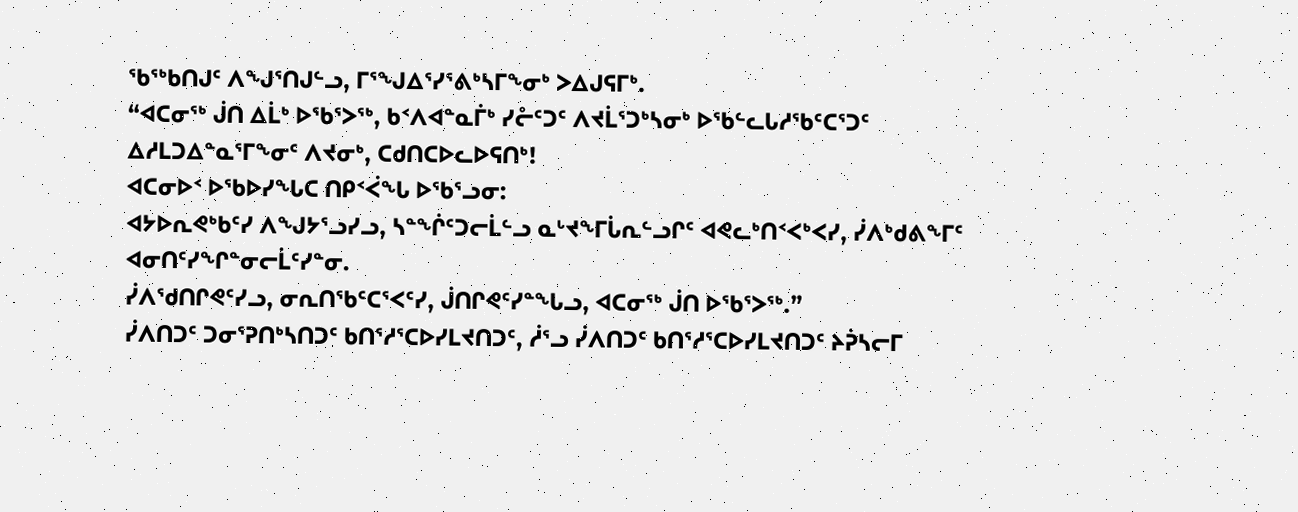ᖃᖅᑲᑎᒍᑦ ᐱᖑᕐᑎᒍᓪᓗ, ᒥᕐᖑᐃᕐᓯᕐᕕᒃᓴᒥᖕᓂᒃ ᐳᐃᒍᕋᒥᒃ.
“ᐊᑕᓂᖅ ᒎᑎ ᐃᒫᒃ ᐅᖃᕐᐳᖅ, ᑲᑉᐱᐊᓐᓇᒦᒃ ᓯᓔᑦᑐᑦ ᐱᔪᒫᕐᑐᒃᓴᓂᒃ ᐅᖃᓪᓚᒐᓱᖃᑦᑕᕐᑐᑦ ᐃᓱᒪᑐᐃᓐᓇᕐᒥᖕᓂᑦ ᐱᔪᓂᒃ, ᑕᑯᑎᑕᐅᓚᐅᕋᑎᒃ!
ᐊᑕᓂᐅᑉ ᐅᖃᐅᓯᖓᑕ ᑎᑭᑉᐹᖓ ᐅᖃᕐᓗᓂ:
ᐊᔭᐅᕆᕙᒃᑲᑦᓯ ᐱᖑᔭᕐᓗᓯᓗ, ᓴᓐᖐᑦᑐᓕᒫᓪᓗ ᓇᒡᔪᖕᒥᒑᕆᓪᓗᒋᑦ ᐊᕙᓚᒃᑎᑉᐸᒃᐸᓯ, ᓰᐱᒃᑯᕕᖕᒥᑦ ᐊᓂᑎᑦᓯᖏᓐᓂᓕᒫᑦᓯᓐᓂ.
ᓰᐱᖁᑎᒋᕙᑦᓯᓗ, ᓂᕆᑎᖃᑦᑕᕐᐸᑦᓯ, ᒎᑎᒋᕙᑦᓯᓐᖓᓗ, ᐊᑕᓂᖅ ᒎᑎ ᐅᖃᕐᐳᖅ.”
ᓰᐱᑎᑐᑦ ᑐᓂᕐᕈᑎᒃᓴᑎᑐᑦ ᑲᑎᕐᓱᕐᑕᐅᓯᒪᔪᑎᑐᑦ, ᓲᕐᓗ ᓰᐱᑎᑐᑦ ᑲᑎᕐᓱᕐᑕᐅᓯᒪᔪᑎᑐᑦ ᔨᕉᓴᓕᒥ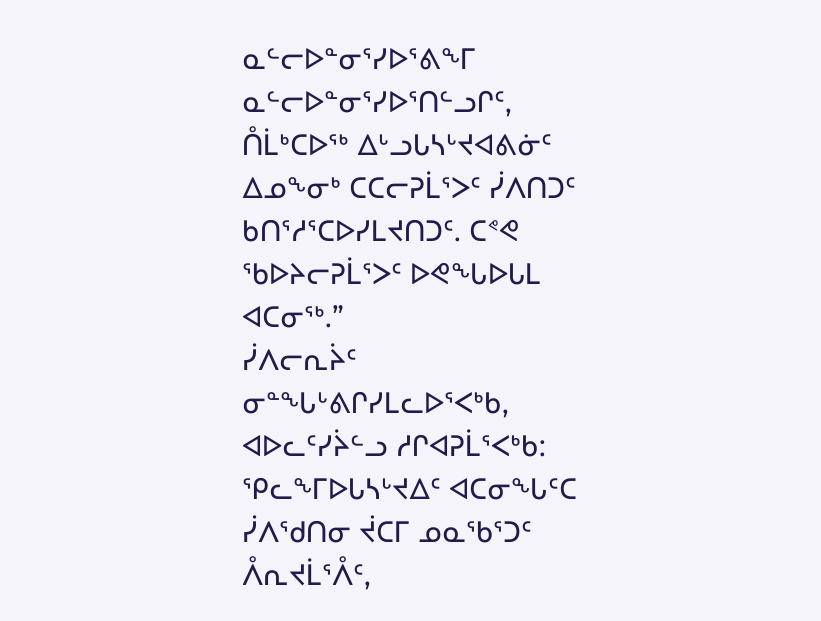ᓇᓪᓕᐅᓐᓂᕐᓯᐅᕐᕕᖕᒥ ᓇᓪᓕᐅᓐᓂᕐᓯᐅᕐᑎᓪᓗᒋᑦ, ᑍᒫᒃᑕᐅᖅ ᐃᒡᓗᒐᓴᒡᔪᐊᕕᓃᑦ ᐃᓄᖕᓂᒃ ᑕᑕᓕᕈᒫᕐᐳᑦ ᓰᐱᑎᑐᑦ ᑲᑎᕐᓱᕐᑕᐅᓯᒪᔪᑎᑐᑦ. ᑕᕝᕙ ᖃᐅᔨᓕᕈᒫᕐᐳᑦ ᐅᕙᖓᐅᒐᒪ ᐊᑕᓂᖅ.”
ᓰᐱᓕᕆᔩᑦ ᓂᓐᖓᒡᕕᒋᓯᒪᓚᐅᕐᐸᒃᑲ, ᐊᐅᓚᑦᓯᔩᓪᓗ ᓱᒋᐊᕈᒫᕐᐸᒃᑲ: ᕿᓚᖕᒥᐅᒐᓴᒡᔪᐃᑦ ᐊᑕᓂᖓᑦᑕ ᓰᐱᖁᑎᓂ ᔫᑕᒥ ᓄᓇᖃᕐᑐᑦ ᐰᕆᔪᒫᕐᐰᑦ,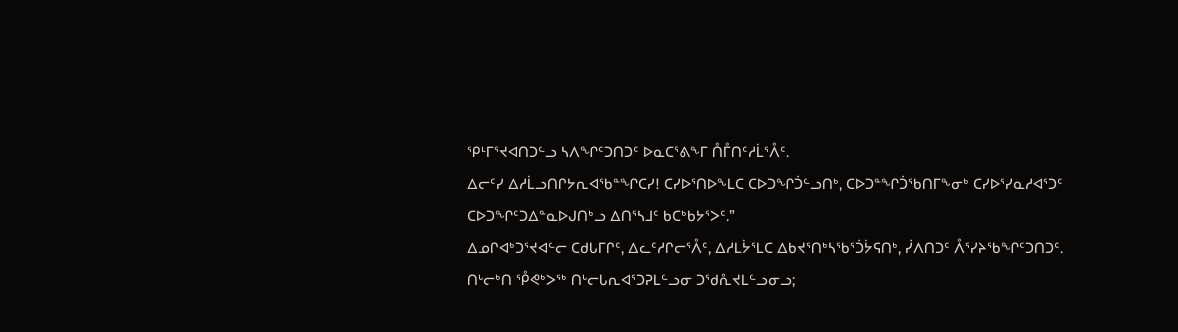ᕿᒻᒥᕐᔪᐊᑎᑐᓪᓗ ᓴᐱᖏᑦᑐᑎᑐᑦ ᐅᓇᑕᕐᕕᖕᒥ ᑍᒤᑎᑦᓱᒫᕐᐰᑦ.
ᐃᓕᑦᓯ ᐃᓱᒫᓗᑎᒋᔭᕆᐊᖃᓐᖏᑕᓯ! ᑕᓯᐅᕐᑎᐅᖕᒪᑕ ᑕᐅᑐᖏᑑᓪᓗᑎᒃ, ᑕᐅᑐᓐᖏᑑᖃᑎᒥᖕᓂᒃ ᑕᓯᐅᕐᓯᓇᓱᐊᕐᑐᑦ ᑕᐅᑐᖏᑦᑐᐃᓐᓇᐅᒍᑎᒃᓗ ᐃᑎᕐᓴᒧᑦ ᑲᑕᒃᑲᔭᕐᐳᑦ.”
ᐃᓄᒋᐊᒃᑐᕐᔪᐊᓪᓕ ᑕᑯᒐᒥᒋᑦ, ᐃᓚᑦᓱᒋᓕᕐᐰᑦ, ᐃᓱᒪᔮᕐᒪᑕ ᐃᑲᔪᕐᑎᒃᓴᖃᕐᑑᔮᕋᑎᒃ, ᓰᐱᑎᑐᑦ ᐰᕐᓯᔨᖃᖏᑦᑐᑎᑐᑦ.
ᑎᒡᓕᒃᑎ ᕾᕙᒃᐳᖅ ᑎᒡᓕᒐᕆᐊᕐᑐᕈᒪᓪᓗᓂ ᑐᖁᕅᔪᒪᓪᓗᓂᓗ;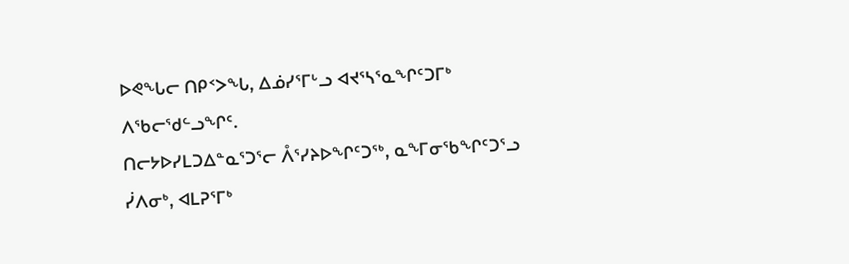ᐅᕙᖓᓕ ᑎᑭᑉᐳᖓ, ᐃᓅᓯᕐᒥᒡᓗ ᐊᔪᕐᓴᕐᓇᖏᑦᑐᒥᒃ ᐱᖃᓕᖁᓪᓗᖏᑦ.
ᑎᓕᔭᐅᓯᒪᑐᐃᓐᓇᕐᑐᕐᓕ ᐰᕐᓯᔨᐅᖏᑦᑐᖅ, ᓇᖕᒥᓂᖃᖏᑦᑐᕐᓗ ᓰᐱᓂᒃ, ᐊᒪᕈᕐᒥᒃ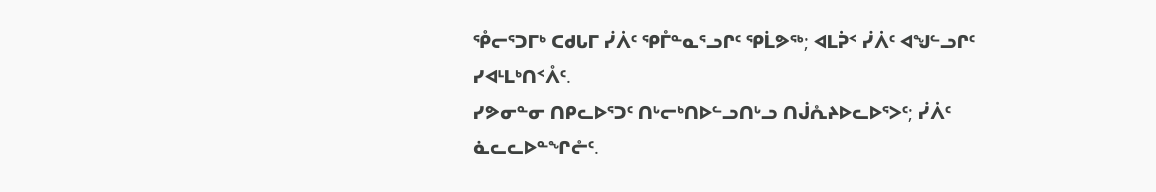ᕾᓕᕐᑐᒥᒃ ᑕᑯᒐᒥ ᓰᐲᑦ ᕿᒤᓐᓇᕐᓗᒋᑦ ᕿᒫᕗᖅ; ᐊᒪᕉᑉ ᓰᐲᑦ ᐊᖑᓪᓗᒋᑦ ᓯᐊᒻᒪᒃᑎᑉᐰᑦ.
ᓯᕗᓂᓐᓂ ᑎᑭᓚᐅᕐᑐᑦ ᑎᒡᓕᒃᑎᐅᓪᓗᑎᒡᓗ ᑎᒎᕅᔨᐅᓚᐅᕐᐳᑦ; ᓰᐲᑦ ᓈᓚᓚᐅᓐᖏᓔᑦ.